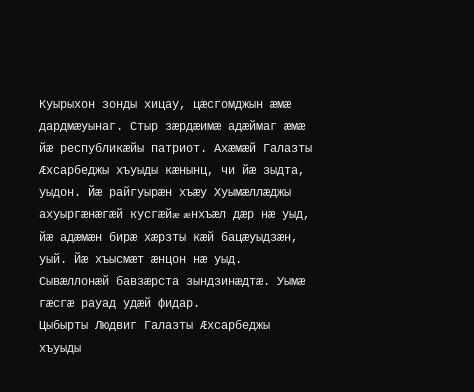Куырыхон зонды хицау, цæсгомджын æмæ дардмæуынаг. Стыр зæрдæимæ адæймаг æмæ йæ республикæйы патриот. Ахæмæй Галазты Æхсарбеджы хъуыды кæнынц, чи йæ зыдта, уыдон. Йæ райгуырæн хъæу Хуымæллæджы ахуыргæнæгæй кусгæйæ æнхъæл дæр нæ уыд, йæ адæмæн бирæ хæрзты кæй бацæуыдзæн, уый. Йæ хъысмæт æнцон нæ уыд. Сывæллонæй бавзæрста зындзинæдтæ. Уымæ гæсгæ рауад удæй фидар.
Цыбырты Людвиг Галазты Æхсарбеджы хъуыды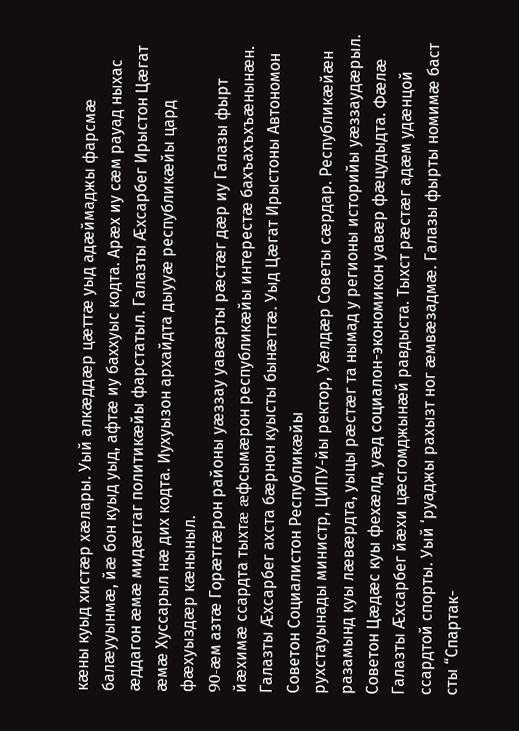кæны куыд хистæр хæлары. Уый алкæддæр цæттæ уыд адæймаджы фарсмæ балæууынмæ, йæ бон куыд уыд, афтæ иу баххуыс кодта. Арæх иу сæм рауад ныхас æддагон æмæ мидæггаг политикæйы фарстатыл. Галазты Æхсарбег Ирыстон Цæгат æмæ Хуссарыл нæ дих кодта. Иухуызон архайдта дыууæ республикæйы цард фæхуыздæр кæныныл.
90-æм азтæ Горæтгæрон районы уæззау уавæрты рæстæг дæр иу Галазы фырт йæхимæ ссардта тыхтæ æфсымæрон республикæйы интерестæ бахъахъхъæнынæн.
Галазты Æхсарбег ахста бæрнон куысты бынæттæ. Уыд Цæгат Ирыстоны Автономон Советон Социалистон Республикæйы
рухстауынады министр, ЦИПУ-йы ректор, Уæлдæр Советы сæрдар. Республикæйæн разамынд куы лæвæрдта, уыцы рæстæг та нымад у регионы историйы уæззаудæрыл. Советон Цæдæс куы фехæлд, уæд социалон-экономикон уавæр фæцудыдта. Фæлæ Галазты Æхсарбег йæхи цæсгомджынæй равдыста. Тыхст рæстæг адæм удæнцой ссардтой спорты. Уый ‘руаджы рахызт ног æмвæзадмæ. Галазы фырты номимæ баст сты “Спартак-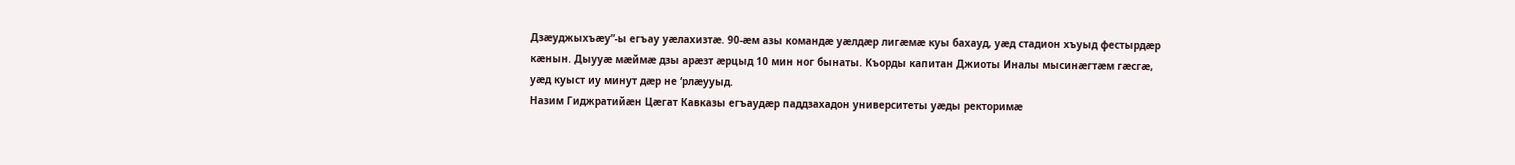Дзæуджыхъæу”-ы егъау уæлахизтæ. 90-æм азы командæ уæлдæр лигæмæ куы бахауд, уæд стадион хъуыд фестырдæр кæнын. Дыууæ мæймæ дзы арæзт æрцыд 10 мин ног бынаты. Къорды капитан Джиоты Иналы мысинæгтæм гæсгæ, уæд куыст иу минут дæр не ‘рлæууыд.
Назим Гиджратийæн Цæгат Кавказы егъаудæр паддзахадон университеты уæды ректоримæ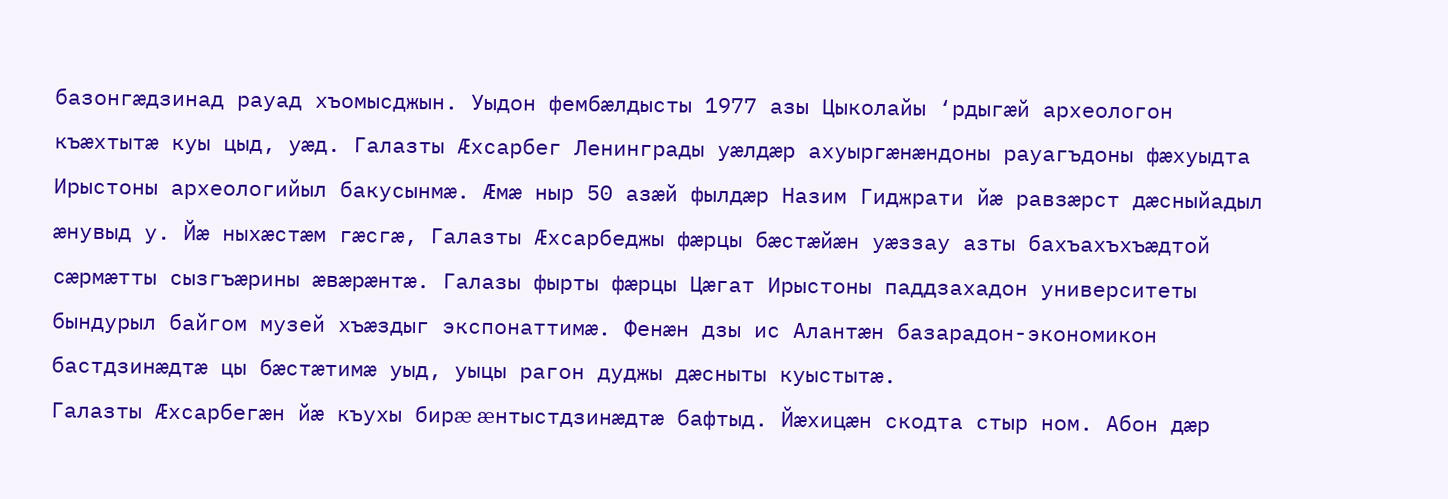базонгæдзинад рауад хъомысджын. Уыдон фембæлдысты 1977 азы Цыколайы ‘рдыгæй археологон къæхтытæ куы цыд, уæд. Галазты Æхсарбег Ленинграды уæлдæр ахуыргæнæндоны рауагъдоны фæхуыдта Ирыстоны археологийыл бакусынмæ. Æмæ ныр 50 азæй фылдæр Назим Гиджрати йæ равзæрст дæсныйадыл æнувыд у. Йæ ныхæстæм гæсгæ, Галазты Æхсарбеджы фæрцы бæстæйæн уæззау азты бахъахъхъæдтой сæрмæтты сызгъæрины æвæрæнтæ. Галазы фырты фæрцы Цæгат Ирыстоны паддзахадон университеты бындурыл байгом музей хъæздыг экспонаттимæ. Фенæн дзы ис Алантæн базарадон-экономикон бастдзинæдтæ цы бæстæтимæ уыд, уыцы рагон дуджы дæсныты куыстытæ.
Галазты Æхсарбегæн йæ къухы бирæ æнтыстдзинæдтæ бафтыд. Йæхицæн скодта стыр ном. Абон дæр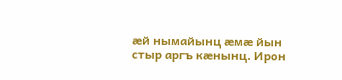æй нымайынц æмæ йын стыр аргъ кæнынц. Ирон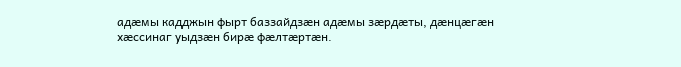адæмы кадджын фырт баззайдзæн адæмы зæрдæты, дæнцæгæн хæссинаг уыдзæн бирæ фæлтæртæн.